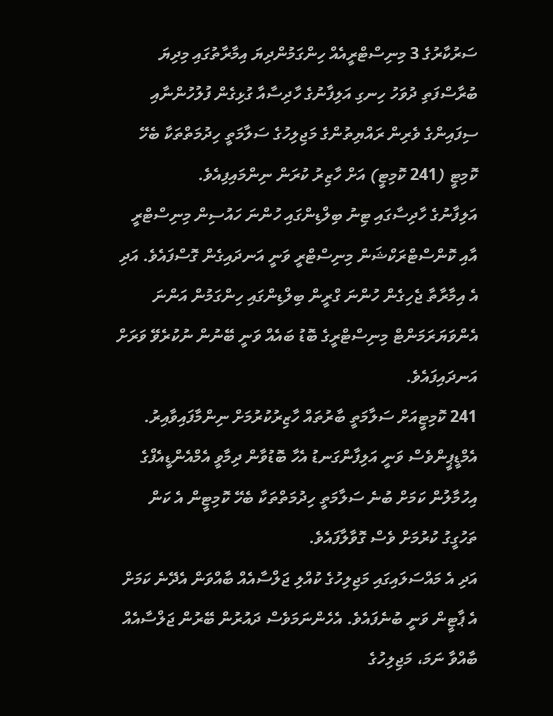ސަރުކާރުގެ 3 މިނިސްޓްރީއެއް ހިންގަމުންދިޔަ އިމާރާތުގައި މިދިޔަ ބުރާސްފަތި ދުވަހު ހިނގި އަލިފާނުގެ ހާދިސާއާ ގުޅިގެން ފުލުހުންނާއި ސިފައިންގެ ވެރިން ރައްޔިތުންގެ މަޖިލިހުގެ ސަލާމަތީ ހިދުމަތްތަކާ ބެހޭ ކޮމިޓީ (241 ކޮމިޓީ) އަށް ހާޒިރު ކުރަން ނިންމައިފިއެވެ.
އަލިފާނުގެ ހާދިސާގައި ޓިނު ބިލްޑިންގައި ހުންނަ ހައުސިން މިނިސްޓްރީ އާއި ކޮންސްޓްރަކްޝަން މިނިސްޓްރީ ވަނީ އަނދައިގެން ގޮސްފައެވެ. އަދި އެ އިމާރާތާ ޖެހިގެން ހުންނަ ގްރީން ބިލްޑިންގައި ހިންގަމުން އަންނަ އެންވަޔަރަމަންޓް މިނިސްޓްރީގެ ބޮޑު ބައެއް ވަނީ ބޭނުން ނުކުރެވޭ ވަރަށް އަނދައިފައެވެ.
241 ކޮމިޓީއަށް ސަލާމަތީ ބާރުތައް ހާޒިރުކުރުމަށް ނިންމާފައިވާއިރު. އެމްޑީޕީންވެސް ވަނީ އަލިފާންގަނޑު އެހާ ބޮޑުވާން ދިމާވީ އެމްއެންޑީއެފްގެ އިހުމާލުން ކަމަށް ބުނެ ސަލާމަތީ ހިދުމަތްތަކާ ބެހޭ ކޮމިޓީން އެ ކަން ތަހުގީގު ކުރުމަށް ވެސް ގޮވާލާފައެވެ.
އަދި އެ މައްސަލައިގައި މަޖިލިހުގެ ކުއްލި ޖަލްސާއެއް ބާއްވަން އެދޭނެ ކަމަށް އެ ޕާޓީން ވަނީ ބުނެފައެވެ. އެހެންނަމަވެސް ދައުރުން ބޭރުން ޖަލްސާއެއް ބާއްވާ ނަމަ، މަޖިލިހުގެ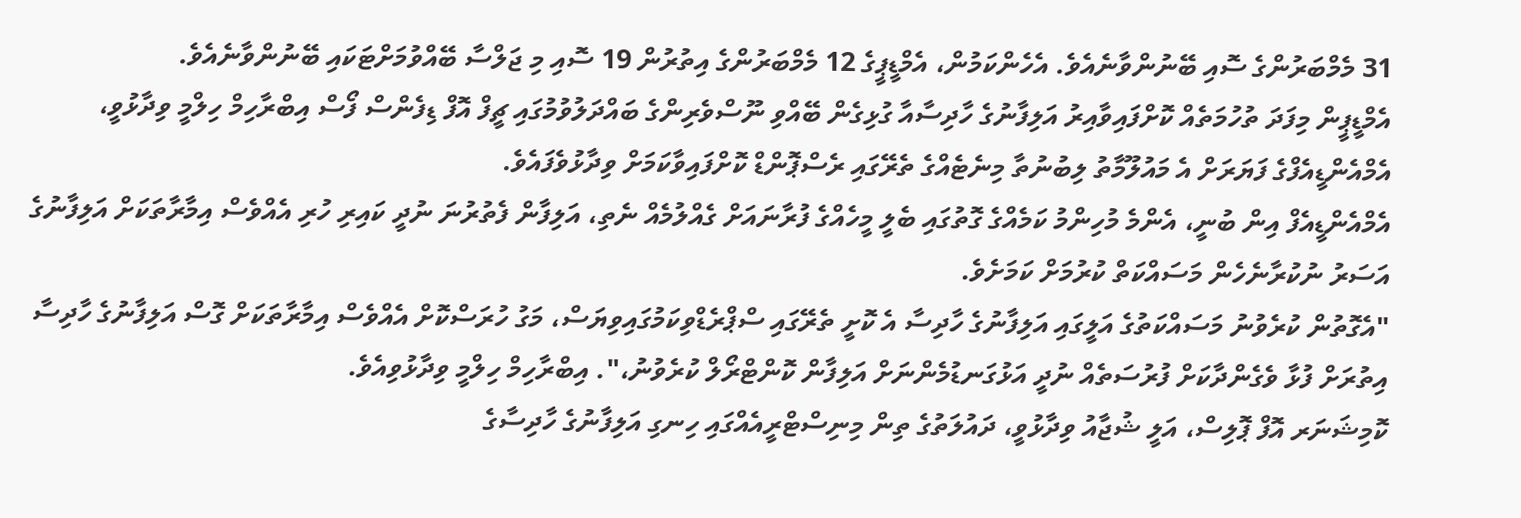31 މެމްބަރުންގެ ސޮއި ބޭނުންވާނެއެވެ. އެހެންކަމުން، އެމްޑީޕީގެ 12 މެމްބަރުންގެ އިތުރުން 19 ސޮއި މި ޖަލްސާ ބޭއްވުމަށްޓަކައި ބޭނުންވާނެއެވެ.
އެމްޑީޕީން މިފަދަ ތުހުމަތެއް ކޮށްފައިވާއިރު އަލިފާނުގެ ހާދިސާއާ ގުޅިގެން ބޭއްވި ނޫސްވެރިންގެ ބައްދަލުވުމުގައި ޗީފް އޮފް ޑިފެންސް ފޯސް އިބްރާހިމް ހިލްމީ ވިދާޅުވީ، އެމްއެންޑީއެފްގެ ފަޔަރަށް އެ މައުލޫމާތު ލިބުނުތާ މިނެޓެއްގެ ތެރޭގައި ރެސްޕޮންޑް ކޮށްފައިވާކަމަށް ވިދާޅުވެފައެވެ.
އެމްއެންޑީއެފް އިން ބުނީ، އެންމެ މުހިންމު ކަމެއްގެ ގޮތުގައި ބެލީ މީހެއްގެ ފުރާނައަށް ގެއްލުމެއް ނެތި، އަލިފާން ފެތުރުނަ ނުދީ ކައިރި ހުރި އެއްވެސް އިމާރާތަކަށް އަލިފާނުގެ އަސަރު ނުކުރާނެހެން މަސައްކަތް ކުރުމަށް ކަމަށެވެ.
"އެގޮތުން ކުރެވުނު މަސައްކަތުގެ އަލީގައި އަލިފާނުގެ ހާދިސާ އެ ކޮށީ ތެރޭގައި ސްޕްރެޑްވިކަމުގައިވިޔަސް، މަގު ހުރަސްކޮށް އެއްވެސް އިމާރާތަކަށް ގޮސް އަލިފާނުގެ ހާދިސާ އިތުރަށް ފުޅާ ވެގެންދާކަށް ފުރުސަތެއް ނުދީ އަޅުގަނޑުމެންނަށް އަލިފާން ކޮންޓްރޯލް ކުރެވުނު،". އިބްރާހިމް ހިލްމީ ވިދާޅުވިއެވެ.
ކޮމިޝަނަރ އޮފް ޕޮލިސް، އަލީ ޝުޖާއު ވިދާޅުވީ، ދައުލަތުގެ ތިން މިނިސްޓްރީއެއްގައި ހިނގި އަލިފާނުގެ ހާދިސާގެ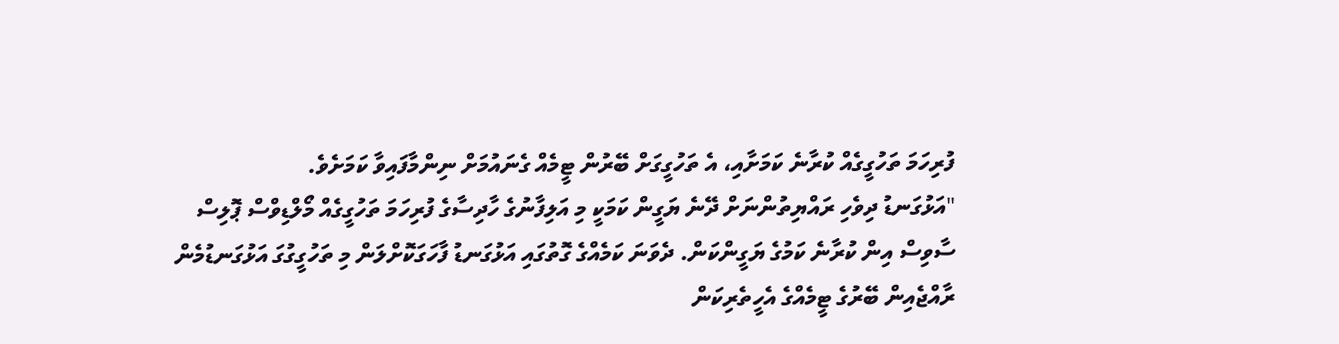ފުރިހަމަ ތަހުގީގެއް ކުރާނެ ކަމަށާއި، އެ ތަހުގީގަށް ބޭރުން ޓީމެއް ގެނައުމަށް ނިންމާފައިވާ ކަމަށެވެ.
"އަޅުގަނޑު ދިވެހި ރައްޔިތުންނަށް ދޭނެ ޔަގީން ކަމަކީ މި އަލިފާނުގެ ހާދިސާގެ ފުރިހަމަ ތަހުގީގެއް މޯލްޑިވްސް ޕޮލިސް ސާވިސް އިން ކުރާނެ ކަމުގެ ޔަގީންކަން. ދެވަނަ ކަމެއްގެ ގޮތުގައި އަޅުގަނޑު ފާހަގަކޮށްލަން މި ތަހުގީގުގަ އަޅުގަނޑުމެން ރާއްޖެއިން ބޭރުގެ ޓީމެއްގެ އެހީތެރިކަން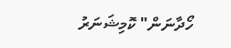ހޯދާނަން" ކޮމިޝަނަރު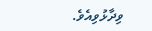ވިދާޅުވިއެވެ.